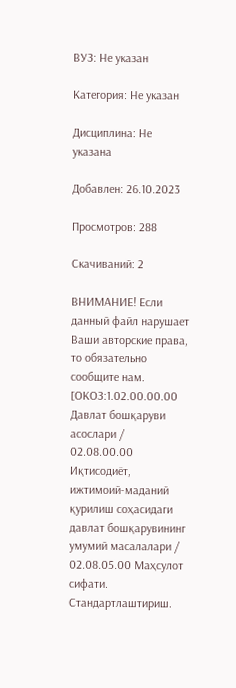ВУЗ: Не указан

Категория: Не указан

Дисциплина: Не указана

Добавлен: 26.10.2023

Просмотров: 288

Скачиваний: 2

ВНИМАНИЕ! Если данный файл нарушает Ваши авторские права, то обязательно сообщите нам.
[ОКОЗ:1.02.00.00.00 Давлат бошқаруви асослари / 02.08.00.00 Иқтисодиёт, ижтимоий-маданий қурилиш соҳасидаги давлат бошқарувининг умумий масалалари / 02.08.05.00 Маҳсулот сифати. Стандартлаштириш.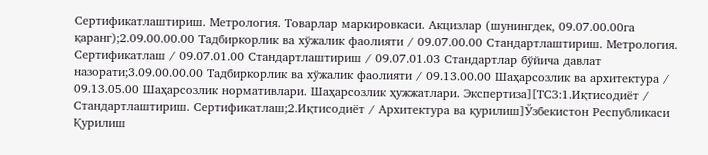Сертификатлаштириш. Метрология. Товарлар маркировкаси. Акцизлар (шунингдек, 09.07.00.00га қаранг);2.09.00.00.00 Тадбиркорлик ва хўжалик фаолияти / 09.07.00.00 Стандартлаштириш. Метрология. Сертификатлаш / 09.07.01.00 Стандартлаштириш / 09.07.01.03 Стандартлар бўйича давлат назорати;3.09.00.00.00 Тадбиркорлик ва хўжалик фаолияти / 09.13.00.00 Шаҳарсозлик ва архитектура / 09.13.05.00 Шаҳарсозлик нормативлари. Шаҳарсозлик ҳужжатлари. Экспертиза][ТСЗ:1.Иқтисодиёт / Стандартлаштириш. Сертификатлаш;2.Иқтисодиёт / Архитектура ва қурилиш]Ўзбекистон Республикаси Қурилиш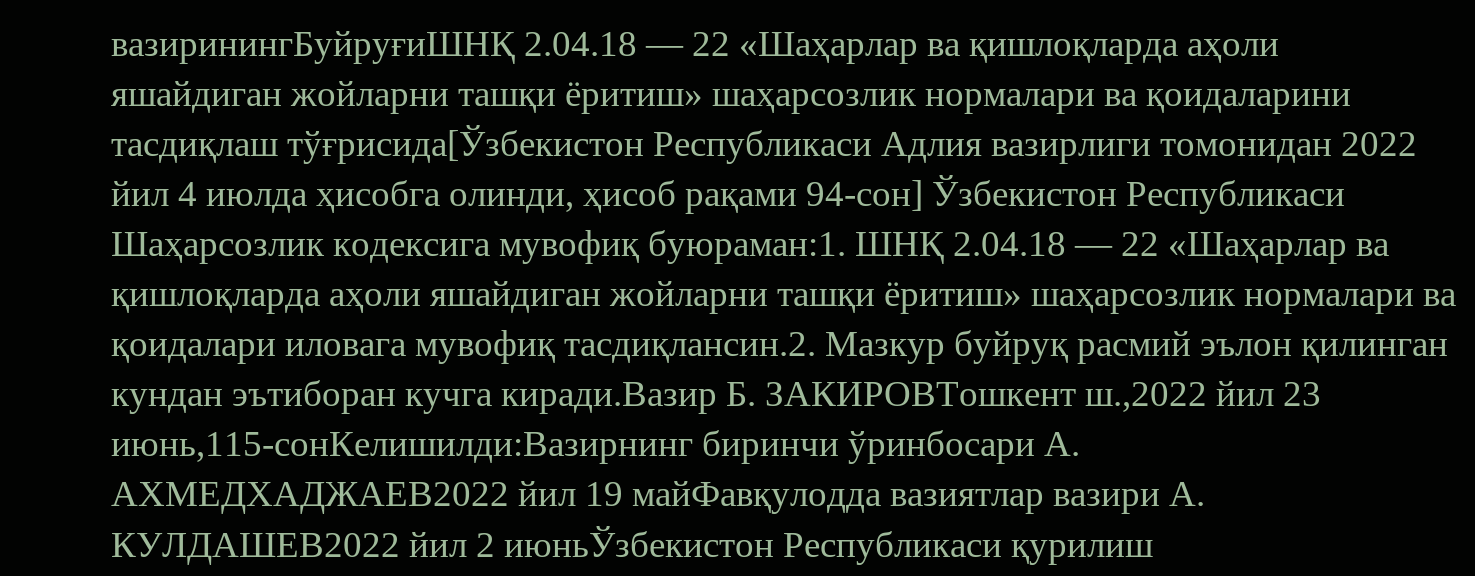вазиринингБуйруғиШНҚ 2.04.18 — 22 «Шаҳарлар ва қишлоқларда аҳоли яшайдиган жойларни ташқи ёритиш» шаҳарсозлик нормалари ва қоидаларини тасдиқлаш тўғрисида[Ўзбекистон Республикаси Адлия вазирлиги томонидан 2022 йил 4 июлда ҳисобга олинди, ҳисоб рақами 94-сон] Ўзбекистон Республикаси Шаҳарсозлик кодексига мувофиқ буюраман:1. ШНҚ 2.04.18 — 22 «Шаҳарлар ва қишлоқларда аҳоли яшайдиган жойларни ташқи ёритиш» шаҳарсозлик нормалари ва қоидалари иловага мувофиқ тасдиқлансин.2. Мазкур буйруқ расмий эълон қилинган кундан эътиборан кучга киради.Вазир Б. ЗАКИРОВТошкент ш.,2022 йил 23 июнь,115-сонКелишилди:Вазирнинг биринчи ўринбосари А. АХМЕДХАДЖАЕВ2022 йил 19 майФавқулодда вазиятлар вазири А. КУЛДАШЕВ2022 йил 2 июньЎзбекистон Республикаси қурилиш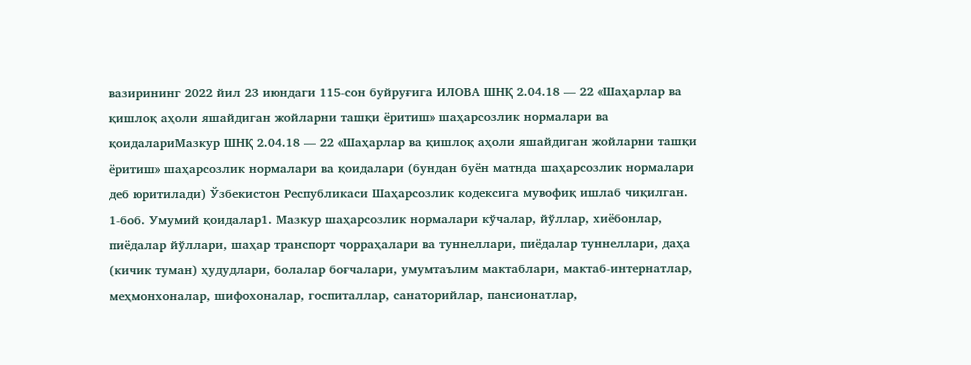вазирининг 2022 йил 23 июндаги 115-сон буйруғига ИЛОВА ШНҚ 2.04.18 — 22 «Шаҳарлар ва қишлоқ аҳоли яшайдиган жойларни ташқи ёритиш» шаҳарсозлик нормалари ва қоидалариМазкур ШНҚ 2.04.18 — 22 «Шаҳарлар ва қишлоқ аҳоли яшайдиган жойларни ташқи ёритиш» шаҳарсозлик нормалари ва қоидалари (бундан буён матнда шаҳарсозлик нормалари деб юритилади) Ўзбекистон Республикаси Шаҳарсозлик кодексига мувофиқ ишлаб чиқилган.
1-боб. Умумий қоидалар1. Мазкур шаҳарсозлик нормалари кўчалар, йўллар, хиёбонлар, пиёдалар йўллари, шаҳар транспорт чорраҳалари ва туннеллари, пиёдалар туннеллари, даҳа (кичик туман) ҳудудлари, болалар боғчалари, умумтаълим мактаблари, мактаб-интернатлар, меҳмонхоналар, шифохоналар, госпиталлар, санаторийлар, пансионатлар,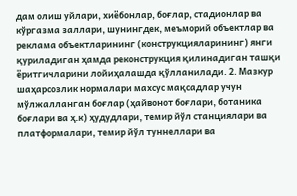дам олиш уйлари, хиёбонлар, боғлар, стадионлар ва кўргазма заллари, шунингдек, меъморий объектлар ва реклама объектларининг (конструкцияларининг) янги қуриладиган ҳамда реконструкция қилинадиган ташқи ёритгичларини лойиҳалашда қўлланилади. 2. Мазкур шаҳарсозлик нормалари махсус мақсадлар учун мўлжалланган боғлар (ҳайвонот боғлари, ботаника боғлари ва ҳ.к) ҳудудлари, темир йўл станциялари ва платформалари, темир йўл туннеллари ва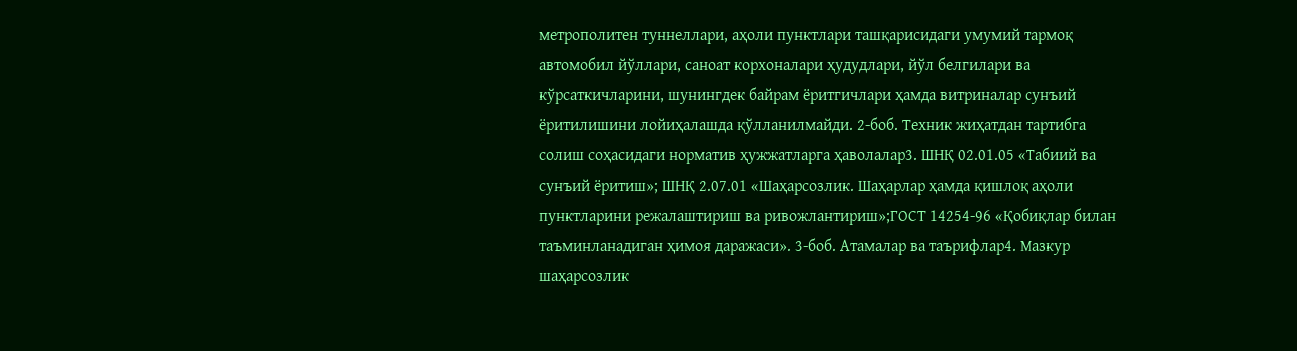метрополитен туннеллари, аҳоли пунктлари ташқарисидаги умумий тармоқ автомобил йўллари, саноат корхоналари ҳудудлари, йўл белгилари ва кўрсаткичларини, шунингдек байрам ёритгичлари ҳамда витриналар сунъий ёритилишини лойиҳалашда қўлланилмайди. 2-боб. Техник жиҳатдан тартибга солиш соҳасидаги норматив ҳужжатларга ҳаволалар3. ШНҚ 02.01.05 «Табиий ва сунъий ёритиш»; ШНҚ 2.07.01 «Шаҳарсозлик. Шаҳарлар ҳамда қишлоқ аҳоли пунктларини режалаштириш ва ривожлантириш»;ГОСТ 14254-96 «Қобиқлар билан таъминланадиган ҳимоя даражаси». 3-боб. Атамалар ва таърифлар4. Мазкур шаҳарсозлик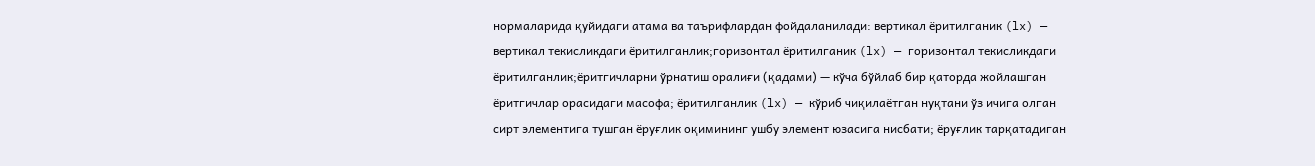нормаларида қуйидаги атама ва таърифлардан фойдаланилади: вертикал ёритилганик (lx) — вертикал текисликдаги ёритилганлик;горизонтал ёритилганик (lx) — горизонтал текисликдаги ёритилганлик;ёритгичларни ўрнатиш оралиғи (қадами) — кўча бўйлаб бир қаторда жойлашган ёритгичлар орасидаги масофа; ёритилганлик (lx) — кўриб чиқилаётган нуқтани ўз ичига олган сирт элементига тушган ёруғлик оқимининг ушбу элемент юзасига нисбати; ёруғлик тарқатадиган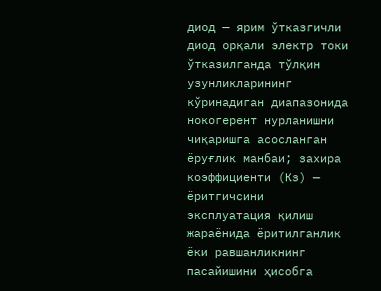диод — ярим ўтказгичли диод орқали электр токи ўтказилганда тўлқин узунликларининг кўринадиган диапазонида нокогерент нурланишни чиқаришга асосланган ёруғлик манбаи; захира коэффициенти (Кз) — ёритгичсини эксплуатация қилиш жараёнида ёритилганлик ёки равшанликнинг пасайишини ҳисобга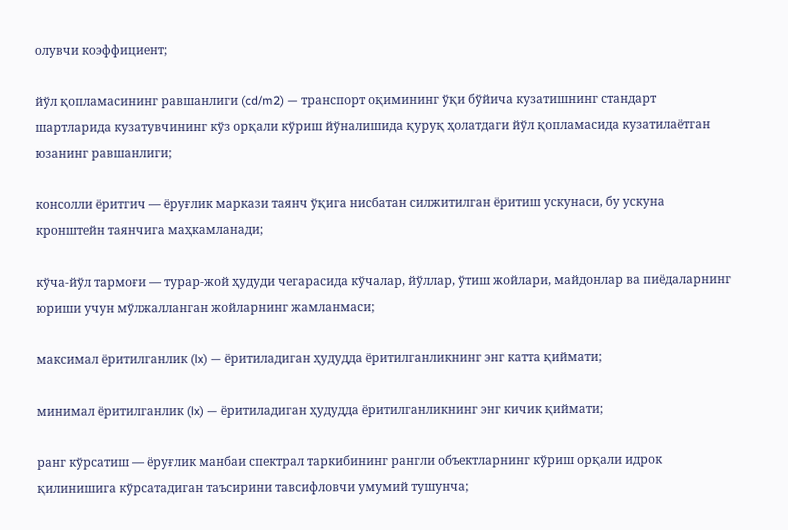олувчи коэффициент;

йўл қопламасининг равшанлиги (cd/m2) — транспорт оқимининг ўқи бўйича кузатишнинг стандарт шартларида кузатувчининг кўз орқали кўриш йўналишида қуруқ ҳолатдаги йўл қопламасида кузатилаётган юзанинг равшанлиги;

консолли ёритгич — ёруғлик маркази таянч ўқига нисбатан силжитилган ёритиш ускунаси, бу ускуна кронштейн таянчига маҳкамланади;

кўча-йўл тармоғи — турар-жой ҳудуди чегарасида кўчалар, йўллар, ўтиш жойлари, майдонлар ва пиёдаларнинг юриши учун мўлжалланган жойларнинг жамланмаси;

максимал ёритилганлик (lx) — ёритиладиган ҳудудда ёритилганликнинг энг катта қиймати;

минимал ёритилганлик (lx) — ёритиладиган ҳудудда ёритилганликнинг энг кичик қиймати;

ранг кўрсатиш — ёруғлик манбаи спектрал таркибининг рангли объектларнинг кўриш орқали идрок қилинишига кўрсатадиган таъсирини тавсифловчи умумий тушунча;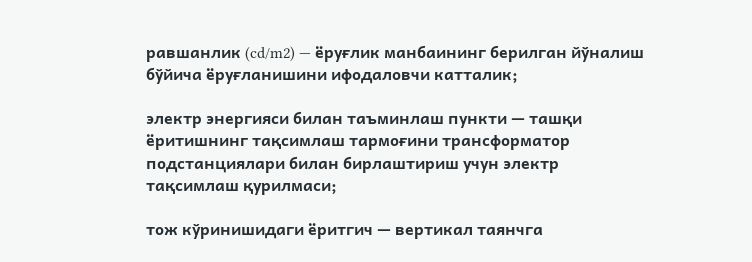равшанлик (cd/m2) — ёруғлик манбаининг берилган йўналиш бўйича ёруғланишини ифодаловчи катталик;

электр энергияси билан таъминлаш пункти — ташқи ёритишнинг тақсимлаш тармоғини трансформатор подстанциялари билан бирлаштириш учун электр тақсимлаш қурилмаси;

тож кўринишидаги ёритгич — вертикал таянчга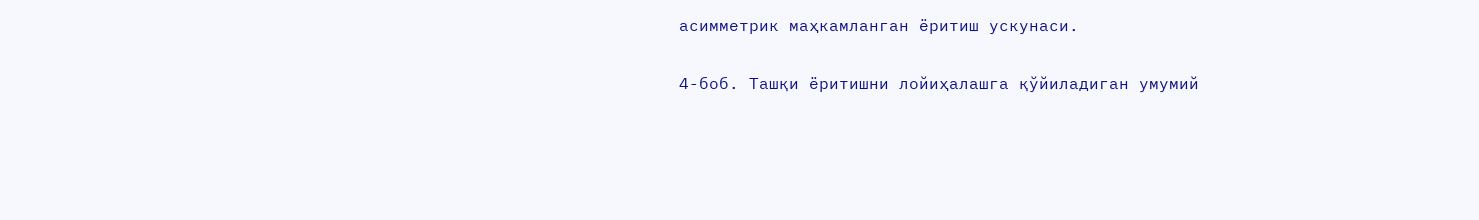асимметрик маҳкамланган ёритиш ускунаси.

4-боб. Ташқи ёритишни лойиҳалашга қўйиладиган умумий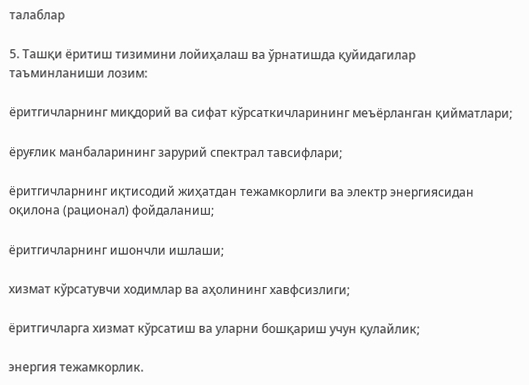талаблар

5. Ташқи ёритиш тизимини лойиҳалаш ва ўрнатишда қуйидагилар таъминланиши лозим:

ёритгичларнинг миқдорий ва сифат кўрсаткичларининг меъёрланган қийматлари;

ёруғлик манбаларининг зарурий спектрал тавсифлари;

ёритгичларнинг иқтисодий жиҳатдан тежамкорлиги ва электр энергиясидан оқилона (рационал) фойдаланиш;

ёритгичларнинг ишончли ишлаши;

хизмат кўрсатувчи ходимлар ва аҳолининг хавфсизлиги;

ёритгичларга хизмат кўрсатиш ва уларни бошқариш учун қулайлик;

энергия тежамкорлик.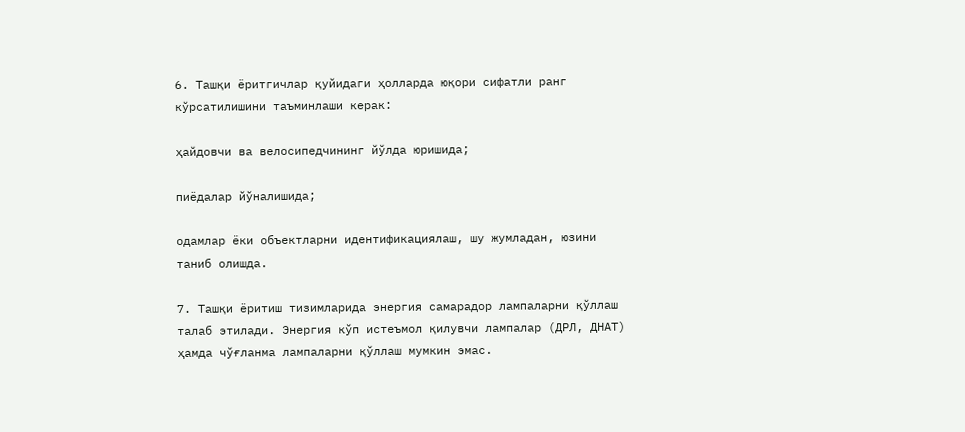6. Ташқи ёритгичлар қуйидаги ҳолларда юқори сифатли ранг кўрсатилишини таъминлаши керак:

ҳайдовчи ва велосипедчининг йўлда юришида;

пиёдалар йўналишида;

одамлар ёки объектларни идентификациялаш, шу жумладан, юзини таниб олишда.

7. Ташқи ёритиш тизимларида энергия самарадор лампаларни қўллаш талаб этилади. Энергия кўп истеъмол қилувчи лампалар (ДРЛ, ДНАТ) ҳамда чўғланма лампаларни қўллаш мумкин эмас.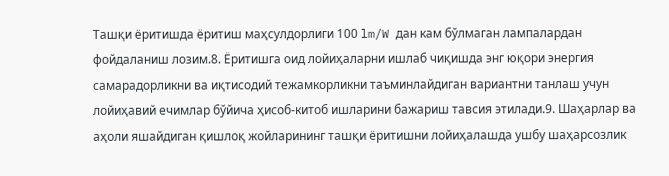Ташқи ёритишда ёритиш маҳсулдорлиги 100 lm/W дан кам бўлмаган лампалардан фойдаланиш лозим.8. Ёритишга оид лойиҳаларни ишлаб чиқишда энг юқори энергия самарадорликни ва иқтисодий тежамкорликни таъминлайдиган вариантни танлаш учун лойиҳавий ечимлар бўйича ҳисоб-китоб ишларини бажариш тавсия этилади.9. Шаҳарлар ва аҳоли яшайдиган қишлоқ жойларининг ташқи ёритишни лойиҳалашда ушбу шаҳарсозлик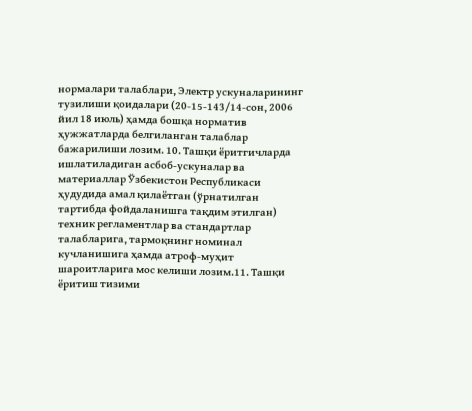нормалари талаблари, Электр ускуналарининг тузилиши қоидалари (20-15-143/14-сон, 2006 йил 18 июль) ҳамда бошқа норматив ҳужжатларда белгиланган талаблар бажарилиши лозим. 10. Ташқи ёритгичларда ишлатиладиган асбоб-ускуналар ва материаллар Ўзбекистон Республикаси ҳудудида амал қилаётган (ўрнатилган тартибда фойдаланишга тақдим этилган) техник регламентлар ва стандартлар талабларига, тармоқнинг номинал кучланишига ҳамда атроф-муҳит шароитларига мос келиши лозим.11. Ташқи ёритиш тизими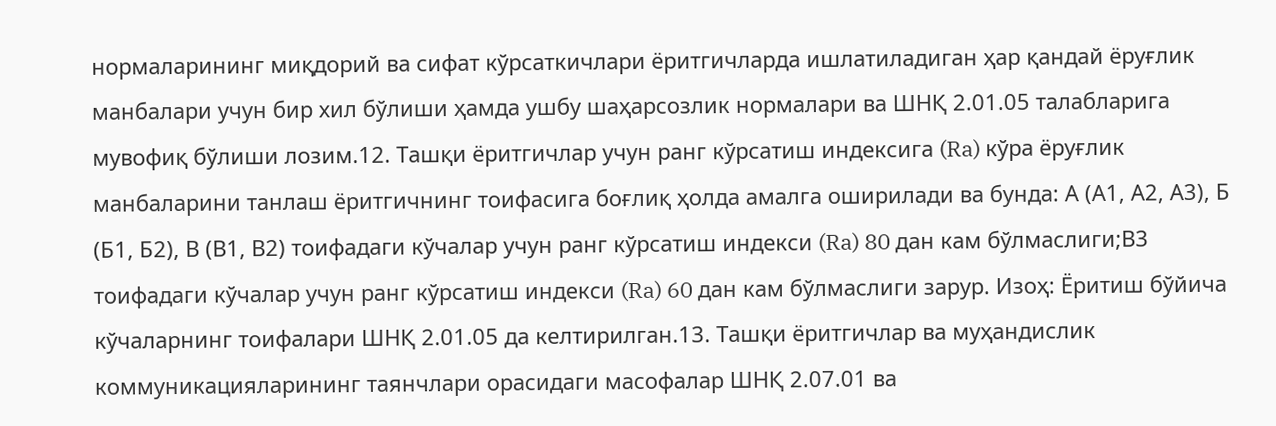нормаларининг миқдорий ва сифат кўрсаткичлари ёритгичларда ишлатиладиган ҳар қандай ёруғлик манбалари учун бир хил бўлиши ҳамда ушбу шаҳарсозлик нормалари ва ШНҚ 2.01.05 талабларига мувофиқ бўлиши лозим.12. Ташқи ёритгичлар учун ранг кўрсатиш индексига (Ra) кўра ёруғлик манбаларини танлаш ёритгичнинг тоифасига боғлиқ ҳолда амалга оширилади ва бунда: А (А1, А2, А3), Б (Б1, Б2), В (В1, В2) тоифадаги кўчалар учун ранг кўрсатиш индекси (Ra) 80 дан кам бўлмаслиги;В3 тоифадаги кўчалар учун ранг кўрсатиш индекси (Ra) 60 дан кам бўлмаслиги зарур. Изоҳ: Ёритиш бўйича кўчаларнинг тоифалари ШНҚ 2.01.05 да келтирилган.13. Ташқи ёритгичлар ва муҳандислик коммуникацияларининг таянчлари орасидаги масофалар ШНҚ 2.07.01 ва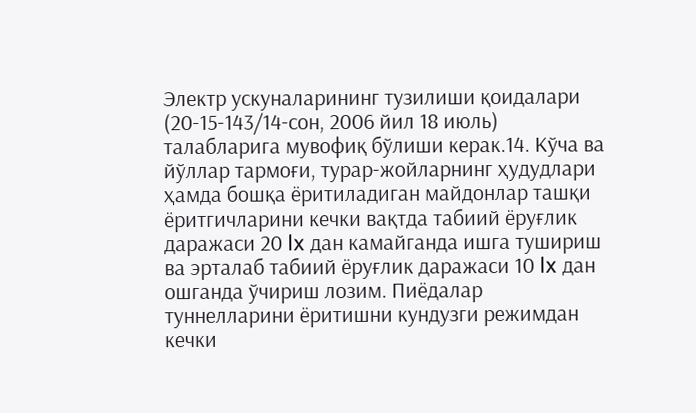Электр ускуналарининг тузилиши қоидалари (20-15-143/14-сон, 2006 йил 18 июль) талабларига мувофиқ бўлиши керак.14. Кўча ва йўллар тармоғи, турар-жойларнинг ҳудудлари ҳамда бошқа ёритиладиган майдонлар ташқи ёритгичларини кечки вақтда табиий ёруғлик даражаси 20 lx дан камайганда ишга тушириш ва эрталаб табиий ёруғлик даражаси 10 lx дан ошганда ўчириш лозим. Пиёдалар туннелларини ёритишни кундузги режимдан кечки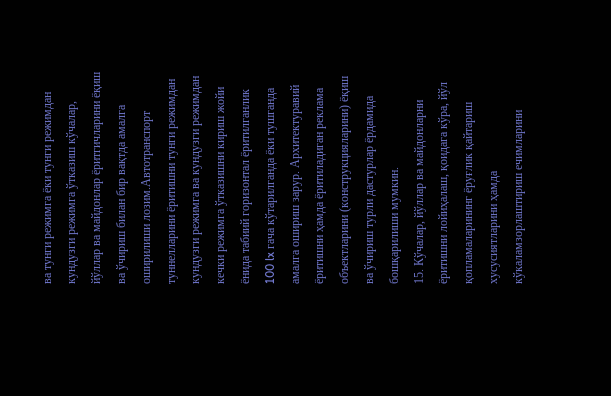ва тунги режимга ёки тунги режимдан кундузги режимга ўтказиш кўчалар, йўллар ва майдонлар ёритгичларини ёқиш ва ўчириш билан бир вақтда амалга оширилиши лозим.Автотранспорт туннелларини ёритишни тунги режимдан кундузги режимга ва кундузги режимдан кечки режимга ўтказишни кириш жойи ёнида табиий горизонтал ёритилганлик 100 lx гача кўтарилганда ёки тушганда амалга ошириш зарур. Архитектуравий ёритишни ҳамда ёритиладиган реклама объектларини (конструкцияларини) ёқиш ва ўчириш турли дастурлар ёрдамида бошқарилиши мумкин.
15. Кўчалар, йўллар ва майдонларни ёритишни лойиҳалаш, қоидага кўра, йўл қопламаларининг ёруғлик қайтариш хусусиятларини ҳамда кўкаламзорлаштириш ечимларини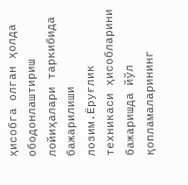ҳисобга олган ҳолда ободонлаштириш лойиҳалари таркибида бажарилиши лозим.Ёруғлик техникаси ҳисобларини бажаришда йўл қопламаларининг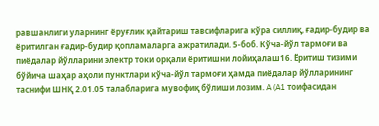равшанлиги уларнинг ёруғлик қайтариш тавсифларига кўра силлиқ, ғадир-будир ва ёритилган ғадир-будир қопламаларга ажратилади. 5-боб. Кўча-йўл тармоғи ва пиёдалар йўлларини электр токи орқали ёритишни лойиҳалаш16. Ёритиш тизими бўйича шаҳар аҳоли пунктлари кўча-йўл тармоғи ҳамда пиёдалар йўлларининг таснифи ШНҚ 2.01.05 талабларига мувофиқ бўлиши лозим. A (A1 тоифасидан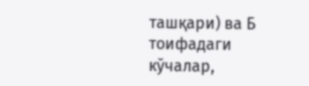ташқари) ва Б тоифадаги кўчалар,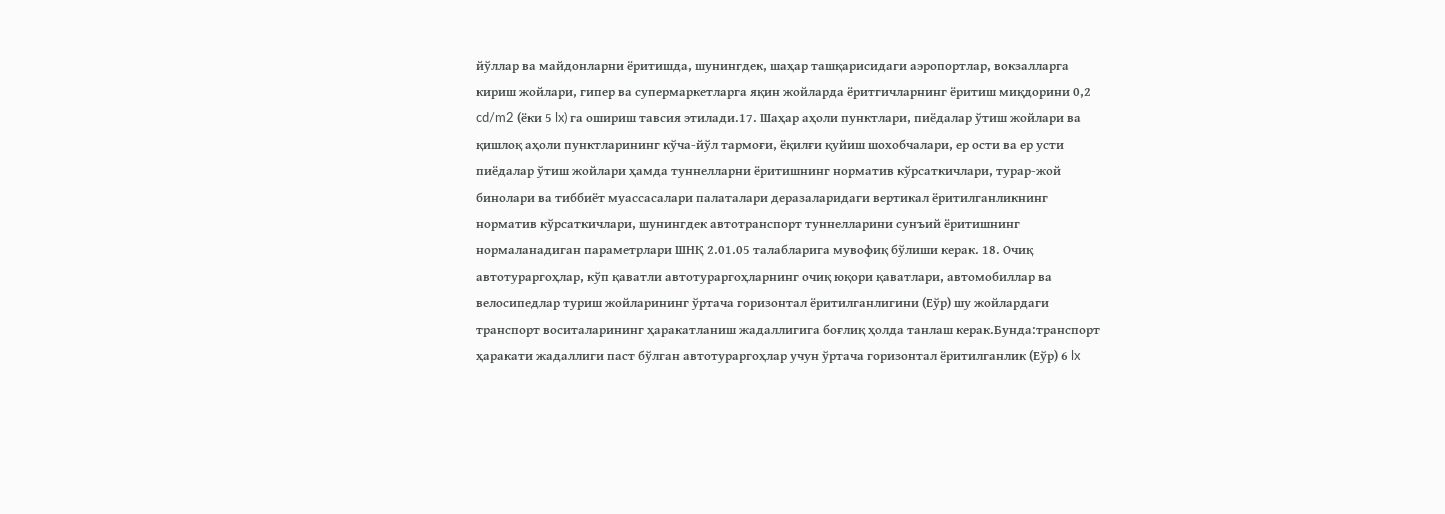йўллар ва майдонларни ёритишда, шунингдек, шаҳар ташқарисидаги аэропортлар, вокзалларга кириш жойлари, гипер ва супермаркетларга яқин жойларда ёритгичларнинг ёритиш миқдорини 0,2 cd/m2 (ёки 5 lx) га ошириш тавсия этилади.17. Шаҳар аҳоли пунктлари, пиёдалар ўтиш жойлари ва қишлоқ аҳоли пунктларининг кўча-йўл тармоғи, ёқилғи қуйиш шохобчалари, ер ости ва ер усти пиёдалар ўтиш жойлари ҳамда туннелларни ёритишнинг норматив кўрсаткичлари, турар-жой бинолари ва тиббиёт муассасалари палаталари деразаларидаги вертикал ёритилганликнинг норматив кўрсаткичлари, шунингдек автотранспорт туннелларини сунъий ёритишнинг нормаланадиган параметрлари ШНҚ 2.01.05 талабларига мувофиқ бўлиши керак. 18. Очиқ автотураргоҳлар, кўп қаватли автотураргоҳларнинг очиқ юқори қаватлари, автомобиллар ва велосипедлар туриш жойларининг ўртача горизонтал ёритилганлигини (Еўр) шу жойлардаги транспорт воситаларининг ҳаракатланиш жадаллигига боғлиқ ҳолда танлаш керак.Бунда:транспорт ҳаракати жадаллиги паст бўлган автотураргоҳлар учун ўртача горизонтал ёритилганлик (Еўр) 6 lx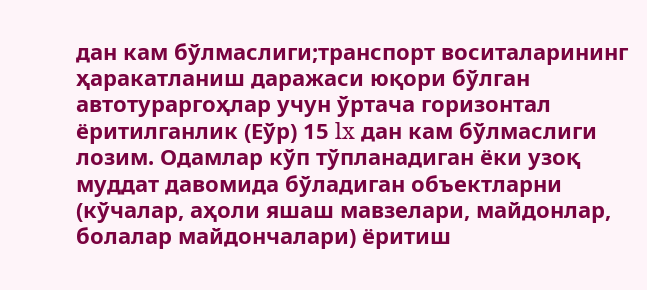дан кам бўлмаслиги;транспорт воситаларининг ҳаракатланиш даражаси юқори бўлган автотураргоҳлар учун ўртача горизонтал ёритилганлик (Еўр) 15 lx дан кам бўлмаслиги лозим. Одамлар кўп тўпланадиган ёки узоқ муддат давомида бўладиган объектларни (кўчалар, аҳоли яшаш мавзелари, майдонлар, болалар майдончалари) ёритиш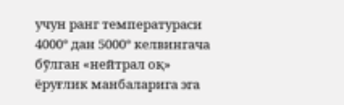учун ранг температураси 4000° дан 5000° келвингача бўлган «нейтрал оқ» ёруғлик манбаларига эга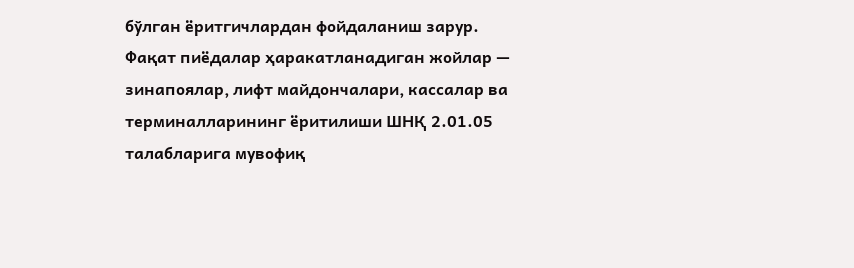бўлган ёритгичлардан фойдаланиш зарур. Фақат пиёдалар ҳаракатланадиган жойлар — зинапоялар, лифт майдончалари, кассалар ва терминалларининг ёритилиши ШНҚ 2.01.05 талабларига мувофиқ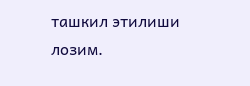ташкил этилиши лозим.